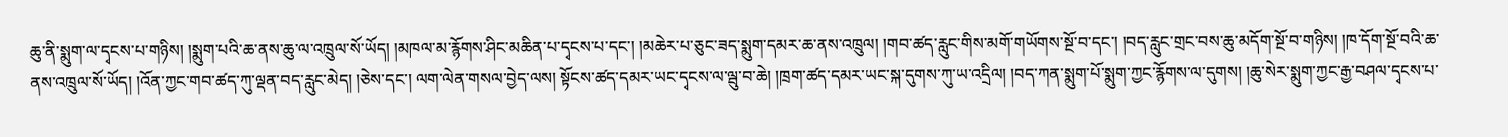ཆུ་ནི་སྨུག་ལ་དྭངས་པ་གཉིས། །སྨུག་པའི་ཆ་ནས་ཆུ་ལ་འཁྲུལ་སོ་ཡོད། །མཁལ་མ་རྙོགས་ཤིང་མཆིན་པ་དྭངས་པ་དང་། །མཆེར་པ་ཅུང་ཟད་སྨུག་དམར་ཆ་ནས་འཁྲུལ། །གབ་ཚད་རླུང་གིས་མགོ་གཡོགས་སྔོ་བ་དང་། །བད་རླུང་གྲང་བས་ཆུ་མདོག་སྔོ་བ་གཉིས། །ཁ་དོག་སྔོ་བའི་ཆ་ནས་འཁྲུལ་སོ་ཡོད། །འོན་ཀྱང་གབ་ཚད་ཀུ་ལྡན་བད་རླུང་མེད། །ཅེས་དང་། ལག་ལེན་གསལ་བྱེད་ལས། སྟོངས་ཚད་དམར་ཡང་དྭངས་ལ་ལྦུ་བ་ཆེ། །ཁྲག་ཚད་དམར་ཡང་སྐ་དུགས་ཀུ་ཡ་འདྲིལ། །བད་ཀན་སྨུག་པོ་སྨུག་ཀྱང་རྙོགས་ལ་དུགས། །ཆུ་སེར་སྨུག་ཀྱང་རྒྱ་བཤལ་དྭངས་པ་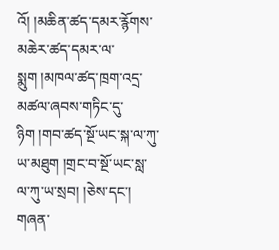འོ། །མཆིན་ཚད་དམར་རྙོགས་མཆེར་ཚད་དམར་ལ་སྨུག །མཁལ་ཚད་ཁྲག་འདྲ་མཚལ་ཞབས་གཏིང་དུ་ཉིག །གབ་ཚད་སྔོ་ཡང་སྐ་ལ་ཀུ་ཡ་མཐུག །གྲང་བ་སྔོ་ཡང་སླ་ལ་ཀུ་ཡ་སྲབ། །ཅེས་དང་། གཞན་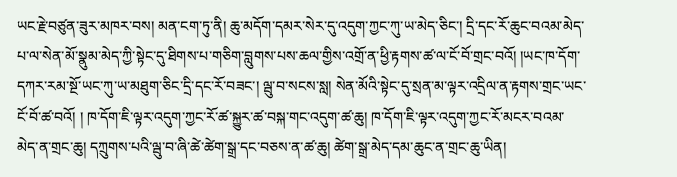ཡང་རྗེ་བཙུན་ཟུར་མཁར་བས། མན་ངག་ཏུ་ནི། ཆུ་མདོག་དམར་སེར་དུ་འདུག་ཀྱང་ཀུ་ཡ་མེད་ཅིང་། དྲི་དང་རོ་ཆུང་བའམ་མེད་པ་ལ་སེན་མོ་སྣུམ་མེད་ཀྱི་སྟེང་དུ་ཐིགས་པ་གཅིག་བླུགས་པས་ཆལ་གྱིས་འགྲོ་ན་ཕྱི་རྟགས་ཚ་ལ་ངོ་བོ་གྲང་བའོ། །ཡང་ཁ་དོག་དཀར་རམ་སྔོ་ཡང་ཀུ་ཡ་མཐུག་ཅིང་དྲི་དང་རོ་བཟང་། ལྦུ་བ་སངས་སླ། སེན་མོའི་སྟེང་དུ་སྲན་མ་ལྟར་འདྲིལ་ན་རྟགས་གྲང་ཡང་ངོ་བོ་ཚ་བའོ། ། ཁ་དོག་ཇི་ལྟར་འདུག་ཀྱང་རོ་ཚ་སྐྱུར་ཚ་བསྐ་གང་འདུག་ཚ་ཆུ། ཁ་དོག་ཇི་ལྟར་འདུག་ཀྱང་རོ་མངར་བའམ་མེད་ན་གྲང་ཆུ། དཀྲུགས་པའི་ལྦུ་བ་ཞི་ཚེ་ཚེག་སྒྲ་དང་བཅས་ན་ཚ་ཆུ། ཚེག་སྒྲ་མེད་དམ་ཆུང་ན་གྲང་ཆུ་ཡིན།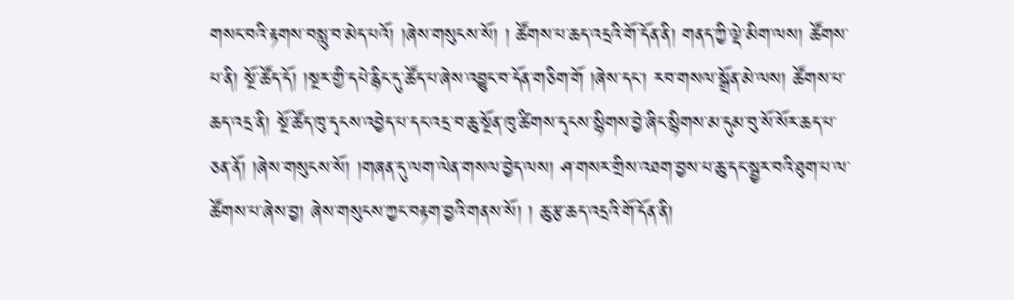གསང་བའི་རྟགས་བསླུ་བ་མེད་པའོ། །ཞེས་གསུངས་སོ། ། ཚོགས་པ་ཆད་འདྲའི་གོ་དོན་ནི། གནད་ཀྱི་ལྡེ་མིག་ལས། ཚོགས་པ་ནི། སྔོ་ཚོད་དོ། །སྔར་གྱི་དཔེ་རྙིང་དུ་ཚོད་པ་ཞེས་འབྱུང་བ་དོན་གཅིག་གོ །ཞེས་དང་། རབ་གསལ་སྒྲོན་མེ་ལས། ཚོགས་པ་ཆད་འདྲ་ནི། སྔོ་ཚོད་ཁུ་དྭངས་འབྱེད་པ་དང་འདྲ་བ་ཆུ་སྔོན་ཁུ་ཚིགས་དྭངས་སྙིགས་བྱེ་ཞིང་སྙིགས་མ་དུམ་བུ་སོ་སོར་ཆད་པ་ཅན་ནོ། །ཞེས་གསུངས་སོ། །གཞན་དུ་ལག་ལེན་གསལ་བྱེད་ལས། ཤ་གསར་གྲིས་འཐག་བྱས་པ་ཆུ་དང་སྦྱར་བའི་ཐུག་པ་ལ་ཚོགས་པ་ཞེས་བྱ། ཞེས་གསུངས་ཀྱང་བརྟག་བྱའི་གནས་སོ། ། ཆུ་རྩ་ཆད་འདྲའི་གོ་དོན་ནི།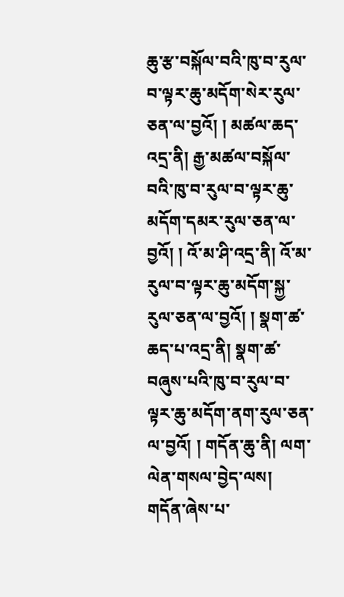ཆུ་རྩ་བསྐོལ་བའི་ཁུ་བ་རུལ་བ་ལྟར་ཆུ་མདོག་སེར་རུལ་ཅན་ལ་བྱའོ། ། མཚལ་ཆད་འདྲ་ནི། རྒྱ་མཚལ་བསྐོལ་བའི་ཁུ་བ་རུལ་བ་ལྟར་ཆུ་མདོག་དམར་རུལ་ཅན་ལ་བྱའོ། ། འོ་མ་ཤི་འདྲ་ནི། འོ་མ་རུལ་བ་ལྟར་ཆུ་མདོག་སྐྱ་རུལ་ཅན་ལ་བྱའོ། ། སྣག་ཚ་ཆད་པ་འདྲ་ནི། སྣག་ཚ་བཞུས་པའི་ཁུ་བ་རུལ་བ་ལྟར་ཆུ་མདོག་ནག་རུལ་ཅན་ལ་བྱའོ། ། གདོན་ཆུ་ནི། ལག་ལེན་གསལ་བྱེད་ལས། གདོན་ཞེས་པ་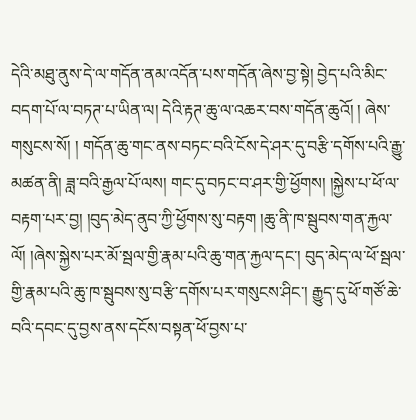དེའི་མཐུ་ནུས་དེ་ལ་གདོན་ནམ་འདོན་པས་གདོན་ཞེས་བྱ་སྟེ། བྱེད་པའི་མིང་བདག་པོ་ལ་བཏཊ་པ་ཡིན་ལ། དེའི་རྟཊ་ཆུ་ལ་འཆར་བས་གདོན་ཆུའོ། ། ཞེས་གསུངས་སོ། ། གདོན་ཆུ་གང་ནས་བཏང་བའི་ངོས་དེ་ཤར་དུ་བརྩི་དགོས་པའི་རྒྱུ་མཚན་ནི། ཟླ་བའི་རྒྱལ་པོ་ལས། གང་དུ་བཏང་བ་ཤར་གྱི་ཕྱོགས། །སྐྱེས་པ་ཕོ་ལ་བརྟག་པར་བྱ། །བུད་མེད་ནུབ་ཀྱི་ཕྱོགས་སུ་བརྟག །ཆུ་ནི་ཁ་སྦུབས་གན་རྐྱལ་ལོ། །ཞེས་སྐྱེས་པར་མོ་སྦལ་གྱི་རྣམ་པའི་ཆུ་གན་རྐྱལ་དང་། བུད་མེད་ལ་ཕོ་སྦལ་གྱི་རྣམ་པའི་ཆུ་ཁ་སྦུབས་སུ་བརྩི་དགོས་པར་གསུངས་ཤིང་། རྒྱུད་དུ་ཕོ་གཙོ་ཆེ་བའི་དབང་དུ་བྱས་ནས་དངོས་བསྟན་ཕོ་བྱས་པ་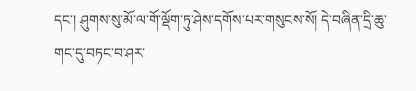དང་། ཤུགས་སུ་མོ་ལ་གོ་ལྡོག་ཏུ་ཤེས་དགོས་པར་གསུངས་སོ། དེ་བཞིན་དྲི་ཆུ་གང་དུ་བཏང་བ་ཤར་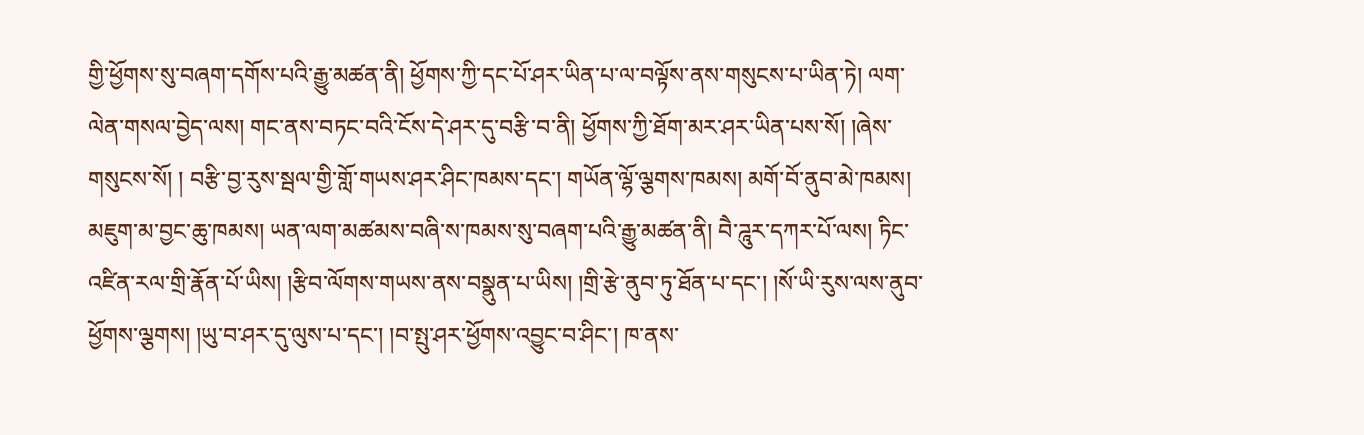གྱི་ཕྱོགས་སུ་བཞག་དགོས་པའི་རྒྱུ་མཚན་ནི། ཕྱོགས་ཀྱི་དང་པོ་ཤར་ཡིན་པ་ལ་བལྟོས་ནས་གསུངས་པ་ཡིན་ཏེ། ལག་ལེན་གསལ་བྱེད་ལས། གང་ནས་བཏང་བའི་ངོས་དེ་ཤར་དུ་བརྩི་བ་ནི། ཕྱོགས་ཀྱི་ཐོག་མར་ཤར་ཡིན་པས་སོ། །ཞེས་གསུངས་སོ། ། བརྩི་བྱ་རུས་སྦལ་གྱི་གློ་གཡས་ཤར་ཤིང་ཁམས་དང་། གཡོན་ལྷོ་ལྕགས་ཁམས། མགོ་བོ་ནུབ་མེ་ཁམས། མཇུག་མ་བྱང་ཆུ་ཁམས། ཡན་ལག་མཚམས་བཞི་ས་ཁམས་སུ་བཞག་པའི་རྒྱུ་མཚན་ནི། བཻ་ཌཱུར་དཀར་པོ་ལས། ཏིང་འཛིན་རལ་གྲི་རྣོན་པོ་ཡིས། །རྩིབ་ལོགས་གཡས་ནས་བསྣུན་པ་ཡིས། །གྲི་རྩེ་ནུབ་ཏུ་ཐོན་པ་དང་། །སོ་ཡི་རུས་ལས་ནུབ་ཕྱོགས་ལྕགས། །ཡུ་བ་ཤར་དུ་ལུས་པ་དང་། །བ་སྤུ་ཤར་ཕྱོགས་འབྱུང་བ་ཤིང་། ཁ་ནས་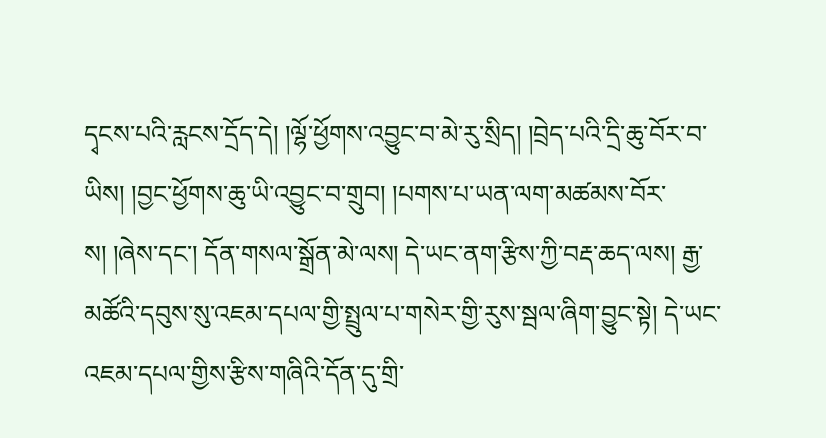དྭངས་པའི་རླངས་དྲོད་དེ། །ལྷོ་ཕྱོགས་འབྱུང་བ་མེ་རུ་སྲིད། །བྲེད་པའི་དྲི་ཆུ་བོར་བ་ཡིས། །བྱང་ཕྱོགས་ཆུ་ཡི་འབྱུང་བ་གྲུབ། །པགས་པ་ཡན་ལག་མཚམས་བོར་ས། །ཞེས་དང་། དོན་གསལ་སྒྲོན་མེ་ལས། དེ་ཡང་ནག་རྩིས་ཀྱི་བརྡ་ཆད་ལས། རྒྱ་མཚོའི་དབུས་སུ་འཇམ་དཔལ་གྱི་སྤྲུལ་པ་གསེར་གྱི་རུས་སྦལ་ཞིག་བྱུང་སྟེ། དེ་ཡང་འཇམ་དཔལ་གྱིས་རྩིས་གཞིའི་དོན་དུ་གྲི་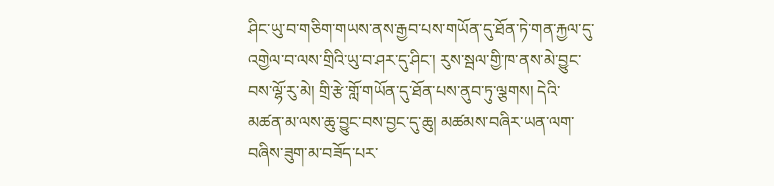ཤིང་ཡུ་བ་གཅིག་གཡས་ནས་རྒྱབ་པས་གཡོན་དུ་ཐོན་ཏེ་གན་རྐྱལ་དུ་འགྱེལ་བ་ལས་གྲིའི་ཡུ་བ་ཤར་དུ་ཤིང་། རུས་སྦལ་གྱི་ཁ་ནས་མེ་བྱུང་བས་ལྷོ་རུ་མེ། གྲི་རྩེ་གློ་གཡོན་དུ་ཐོན་པས་ནུབ་ཏུ་ལྕགས། དེའི་མཚན་མ་ལས་ཆུ་བྱུང་བས་བྱང་དུ་ཆུ། མཚམས་བཞིར་ཡན་ལག་བཞིས་ཟུག་མ་བཟོད་པར་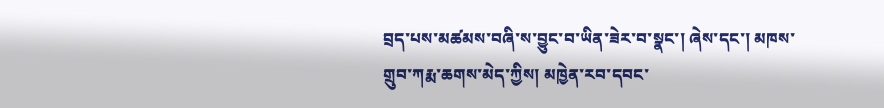བྲད་པས་མཚམས་བཞི་ས་བྱུང་བ་ཡིན་ཟེར་བ་སྣང་། ཞེས་དང་། མཁས་གྲུབ་ཀརྨ་ཆགས་མེད་ཀྱིས། མཁྱེན་རབ་དབང་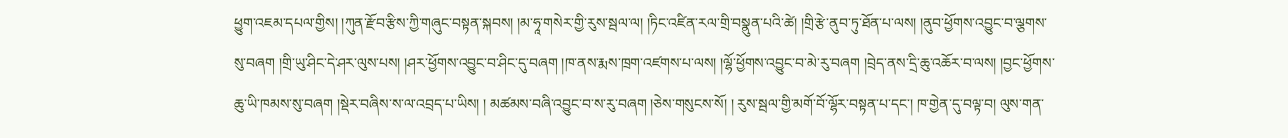ཕྱུག་འཇམ་དཔལ་གྱིས། །ཀུན་རྫོབ་རྩིས་ཀྱི་གཞུང་བསྟན་སྐབས། །མ་ཧཱ་གསེར་གྱི་རུས་སྦལ་ལ། །ཏིང་འཛིན་རལ་གྲི་བསྣུན་པའི་ཚེ། །གྲི་རྩེ་ནུབ་ཏུ་ཐོན་པ་ལས། །ནུབ་ཕྱོགས་འབྱུང་བ་ལྕགས་སུ་བཞག །གྲི་ཡུ་ཤིང་དེ་ཤར་ལུས་པས། །ཤར་ཕྱོགས་འབྱུང་བ་ཤིང་དུ་བཞག །ཁ་ནས་རྨས་ཁྲག་འཛགས་པ་ལས། །ལྷོ་ཕྱོགས་འབྱུང་བ་མེ་རུ་བཞག །བྲེད་ནས་དྲི་ཆུ་འཆོར་བ་ལས། །བྱང་ཕྱོགས་ཆུ་ཡི་ཁམས་སུ་བཞག །སྡེར་བཞིས་ས་ལ་འབྲད་པ་ཡིས། ། མཚམས་བཞི་འབྱུང་བ་ས་རུ་བཞག །ཅེས་གསུངས་སོ། ། རུས་སྦལ་གྱི་མགོ་བོ་ལྷོར་བསྟན་པ་དང་། ཁ་གྱེན་དུ་བལྟ་བ། ལུས་གན་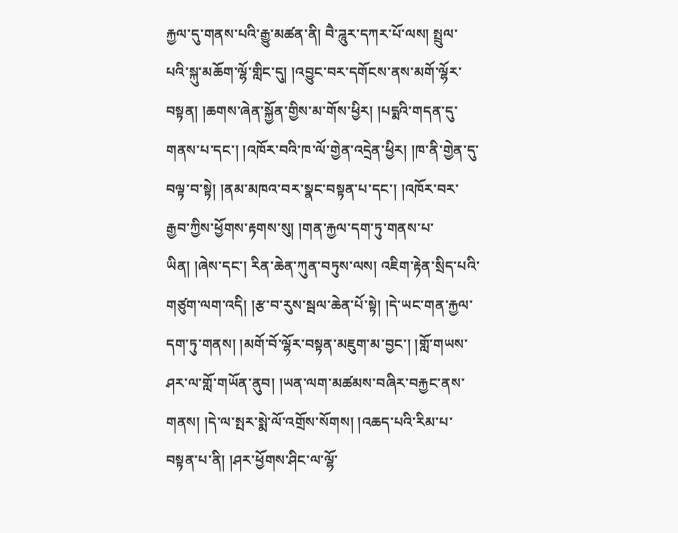རྐྱལ་དུ་གནས་པའི་རྒྱུ་མཚན་ནི། བཻ་ཌཱུར་དཀར་པོ་ལས། སྤྲུལ་པའི་སྐུ་མཆོག་ལྷོ་གླིང་དུ། །འབྱུང་བར་དགོངས་ནས་མགོ་ལྷོར་བསྟན། །ཆགས་ཞེན་སྐྱོན་གྱིས་མ་གོས་ཕྱིར། །པདྨའི་གདན་དུ་གནས་པ་དང་། །འཁོར་བའི་ཁ་ལོ་གྱེན་འདྲེན་ཕྱིར། །ཁ་ནི་གྱེན་དུ་བལྟ་བ་སྟེ། །ནམ་མཁའ་བར་སྣང་བསྟན་པ་དང་། །འཁོར་བར་རྒྱབ་ཀྱིས་ཕྱོགས་རྟགས་སུ། །གན་རྐྱལ་དག་ཏུ་གནས་པ་ཡིན། །ཞེས་དང་། རིན་ཆེན་ཀུན་བཏུས་ལས། འཇིག་རྟེན་སྲིད་པའི་གཙུག་ལག་འདི། །རྩ་བ་རུས་སྦལ་ཆེན་པོ་སྟེ། །དེ་ཡང་གན་རྐྱལ་དག་ཏུ་གནས། །མགོ་བོ་ལྷོར་བསྟན་མཇུག་མ་བྱང་། །གློ་གཡས་ཤར་ལ་གློ་གཡོན་ནུབ། །ཡན་ལག་མཚམས་བཞིར་བརྐྱང་ནས་གནས། །དེ་ལ་སྤར་སྨེ་ལོ་འགྲོས་སོགས། །འཆད་པའི་རིམ་པ་བསྟན་པ་ནི། །ཤར་ཕྱོགས་ཤིང་ལ་ལྷོ་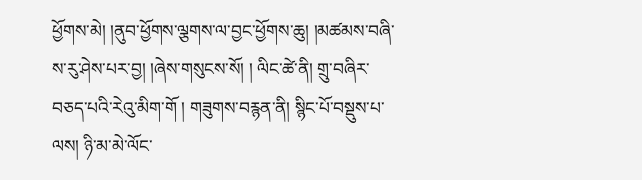ཕྱོགས་མེ། །ནུབ་ཕྱོགས་ལྕགས་ལ་བྱང་ཕྱོགས་ཆུ། །མཚམས་བཞི་ས་རུ་ཤེས་པར་བྱ། །ཞེས་གསུངས་སོ། ། ལིང་ཚེ་ནི། གྲུ་བཞིར་བཅད་པའི་རེའུ་མིག་གོ ། གཟུགས་བརྙན་ནི། སྙིང་པོ་བསྡུས་པ་ལས། ཉི་མ་མེ་ལོང་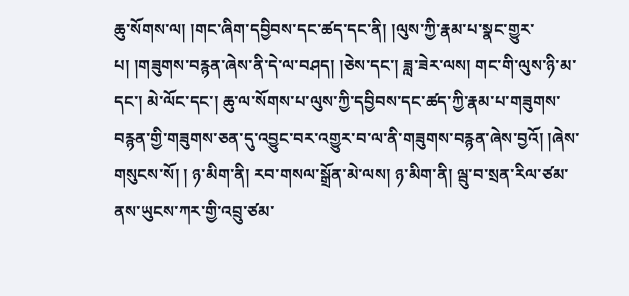ཆུ་སོགས་ལ། །གང་ཞིག་དབྱིབས་དང་ཚད་དང་ནི། །ལུས་ཀྱི་རྣམ་པ་སྣང་གྱུར་པ། །གཟུགས་བརྙན་ཞེས་ནི་དེ་ལ་བཤད། །ཅེས་དང་། ཟླ་ཟེར་ལས། གང་གི་ལུས་ཉི་མ་དང་། མེ་ལོང་དང་། ཆུ་ལ་སོགས་པ་ལུས་ཀྱི་དབྱིབས་དང་ཚད་ཀྱི་རྣམ་པ་གཟུགས་བརྙན་གྱི་གཟུགས་ཅན་དུ་འབྱུང་བར་འགྱུར་བ་ལ་ནི་གཟུགས་བརྙན་ཞེས་བྱའོ། །ཞེས་གསུངས་སོ། ། ཉ་མིག་ནི། རབ་གསལ་སྒྲོན་མེ་ལས། ཉ་མིག་ནི། ལྦུ་བ་སྲན་རིལ་ཙམ་ནས་ཡུངས་ཀར་གྱི་འབྲུ་ཙམ་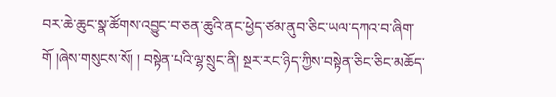བར་ཆེ་ཆུང་སྣ་ཚོགས་འབྱུང་བ་ཅན་ཆུའི་ནང་ཕྱེད་ཙམ་ནུབ་ཅིང་ཡལ་དཀའ་བ་ཞིག་གོ །ཞེས་གསུངས་སོ། ། བསྟེན་པའི་ལྷ་སྲུང་ནི། སྔར་རང་ཉིད་ཀྱིས་བསྟེན་ཅིང་ཅིང་མཆོད་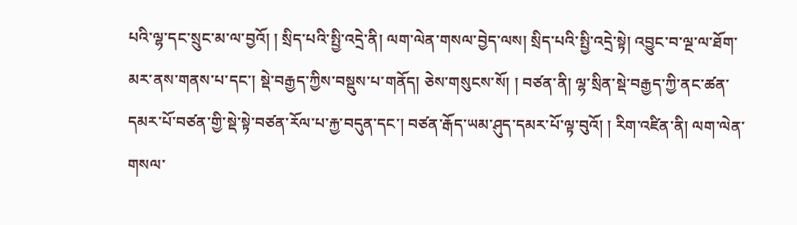པའི་ལྷ་དང་སྲུང་མ་ལ་བྱའོ། ། སྲིད་པའི་སྤྱི་འདྲེ་ནི། ལག་ལེན་གསལ་བྱེད་ལས། སྲིད་པའི་སྤྱི་འདྲེ་སྟེ། འབྱུང་བ་ལྔ་ལ་ཐོག་མར་ནས་གནས་པ་དང་། སྡེ་བརྒྱད་ཀྱིས་བསྡུས་པ་གནོད། ཅེས་གསུངས་སོ། ། བཙན་ནི། ལྷ་སྲིན་སྡེ་བརྒྱད་ཀྱི་ནང་ཚན་དམར་པོ་བཙན་གྱི་སྡེ་སྟེ་བཙན་རོལ་པ་རྐྱ་བདུན་དང་། བཙན་རྒོད་ཡམ་ཤུད་དམར་པོ་ལྟ་བུའོ། ། རིག་འཛིན་ནི། ལག་ལེན་གསལ་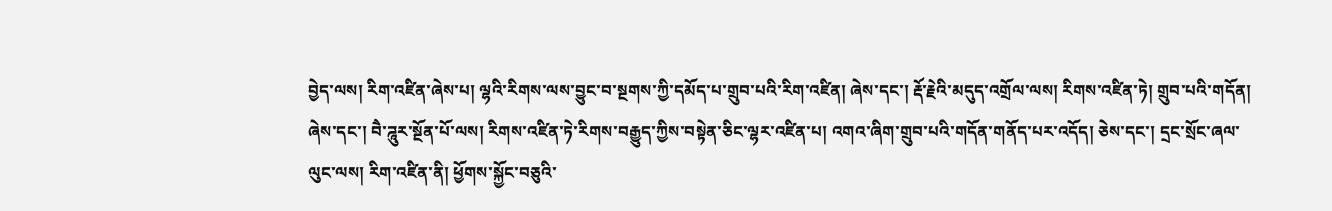བྱེད་ལས། རིག་འཛིན་ཞེས་པ། ལྷའི་རིགས་ལས་བྱུང་བ་སྔགས་ཀྱི་དམོད་པ་གྲུབ་པའི་རིག་འཛིན། ཞེས་དང་། རྡོ་རྗེའི་མདུད་འགྲོལ་ལས། རིགས་འཛིན་ཏེ། གྲུབ་པའི་གདོན། ཞེས་དང་། བཻ་ཌཱུར་སྔོན་པོ་ལས། རིགས་འཛིན་ཏེ་རིགས་བརྒྱུད་ཀྱིས་བསྟེན་ཅིང་ལྷར་འཛིན་པ། འགའ་ཞིག་གྲུབ་པའི་གདོན་གནོད་པར་འདོད། ཅེས་དང་། དྲང་སྲོང་ཞལ་ལུང་ལས། རིག་འཛིན་ནི། ཕྱོགས་སྐྱོང་བཅུའི་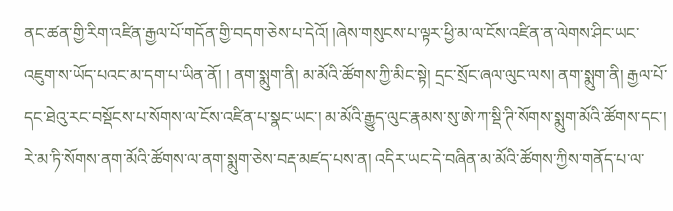ནང་ཚན་གྱི་རིག་འཛིན་རྒྱལ་པོ་གདོན་གྱི་བདག་ཅེས་པ་དེའོ། །ཞེས་གསུངས་པ་ལྟར་ཕྱི་མ་ལ་ངོས་འཛིན་ན་ལེགས་ཤིང་ཡང་འཇུག་ས་ཡོད་པའང་མ་དག་པ་ཡིན་ནོ། ། ནག་སྨུག་ནི། མ་མོའི་ཚོགས་ཀྱི་མིང་སྟེ། དྲང་སྲོང་ཞལ་ལུང་ལས། ནག་སྨུག་ནི། རྒྱལ་པོ་དང་ཐེའུ་རང་བསྡོངས་པ་སོགས་ལ་ངོས་འཛིན་པ་སྣང་ཡང་། མ་མོའི་རྒྱུད་ལུང་རྣམས་སུ་ཨེ་ཀ་སྡི་ཊི་སོགས་སྨུག་མོའི་ཚོགས་དང་། རེ་མ་ཏི་སོགས་ནག་མོའི་ཚོགས་ལ་ནག་སྨུག་ཅེས་བརྡ་མཛད་པས་ན། འདིར་ཡང་དེ་བཞིན་མ་མོའི་ཚོགས་ཀྱིས་གནོད་པ་ལ་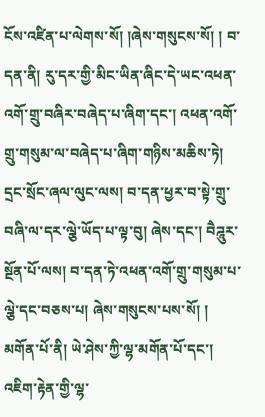ངོས་འཛིན་པ་ལེགས་སོ། །ཞེས་གསུངས་སོ། ། བ་དན་ནི། རུ་དར་གྱི་མིང་ཡིན་ཞིང་དེ་ཡང་འཕན་འགོ་གྲུ་བཞིར་བཞེད་པ་ཞིག་དང་། འཕན་འགོ་གྲུ་གསུམ་ལ་བཞེད་པ་ཞིག་གཉིས་མཆིས་ཏེ། དྲང་སྲོང་ཞལ་ལུང་ལས། བ་དན་ཕྱར་བ་སྟེ་གྲུ་བཞི་ལ་དར་ལྕེ་ཡོད་པ་ལྟ་བུ། ཞེས་དང་། བཻཌཱུར་སྔོན་པོ་ལས། བ་དན་ཏེ་འཕན་འགོ་གྲུ་གསུམ་པ་ལྕེ་དང་བཅས་པ། ཞེས་གསུངས་པས་སོ། ། མགོན་པོ་ནི། ཡེ་ཤེས་ཀྱི་ལྷ་མགོན་པོ་དང་། འཇིག་རྟེན་གྱི་ལྷ་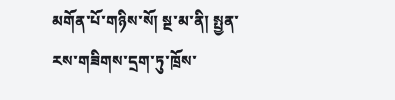མགོན་པོ་གཉིས་སོ། སྔ་མ་ནི། སྤྱན་རས་གཟིགས་དྲག་ཏུ་ཁྲོས་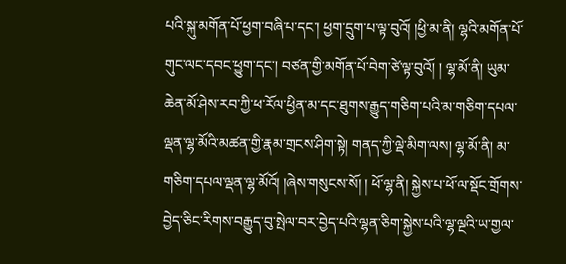པའི་སྐུ་མགོན་པོ་ཕྱག་བཞི་པ་དང་། ཕྱག་དྲུག་པ་ལྟ་བུའོ། །ཕྱི་མ་ནི། ལྷའི་མགོན་པོ་གུང་ལང་དབང་ཕྱུག་དང་། བཙན་གྱི་མགོན་པོ་བེག་ཙེ་ལྟ་བུའོ། ། ལྷ་མོ་ནི། ཡུམ་ཆེན་མོ་ཤེས་རབ་ཀྱི་ཕ་རོལ་ཕྱིན་མ་དང་ཐུགས་རྒྱུད་གཅིག་པའི་མ་གཅིག་དཔལ་ལྡན་ལྷ་མོའི་མཚན་གྱི་རྣམ་གྲངས་ཤིག་སྟེ། གནད་ཀྱི་ལྡེ་མིག་ལས། ལྷ་མོ་ནི། མ་གཅིག་དཔལ་ལྡན་ལྷ་མོའོ། །ཞེས་གསུངས་སོ། ། ཕོ་ལྷ་ནི། སྐྱེས་པ་ཕོ་ལ་སྡོང་གྲོགས་བྱེད་ཅིང་རིགས་བརྒྱུད་བུ་སྤེལ་བར་བྱེད་པའི་ལྷན་ཅིག་སྐྱེས་པའི་ལྷ་ལྔའི་ཡ་གྱལ་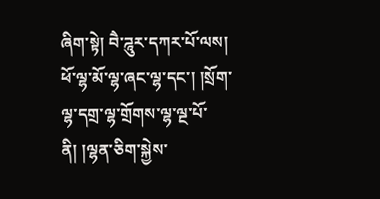ཞིག་སྟེ། བཻ་ཌཱུར་དཀར་པོ་ལས། ཕོ་ལྷ་མོ་ལྷ་ཞང་ལྷ་དང་། །སྲོག་ལྷ་དགྲ་ལྷ་གྲོགས་ལྷ་ལྔ་པོ་ནི། །ལྷན་ཅིག་སྐྱེས་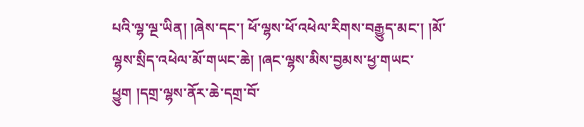པའི་ལྷ་ལྔ་ཡིན། །ཞེས་དང་། ཕོ་ལྷས་ཕོ་འཕེལ་རིགས་བརྒྱུད་མང་། །མོ་ལྷས་སྲིད་འཕེལ་མོ་གཡང་ཆེ། །ཞང་ལྷས་མིས་བྱམས་ཕྱ་གཡང་ཕྱུག །དགྲ་ལྷས་ནོར་ཆེ་དགྲ་བོ་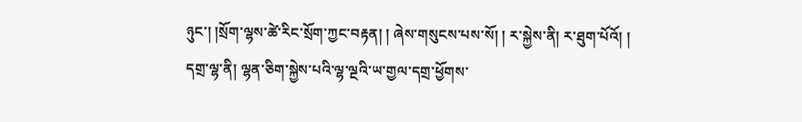ཉུང་། །སྲོག་ལྷས་ཚེ་རིང་སྲོག་ཀྱང་བརྟན། ། ཞེས་གསུངས་པས་སོ། ། ར་སྐྱེས་ནི། ར་ཐུག་པོའོ། ། དགྲ་ལྷ་ནི། ལྷན་ཅིག་སྐྱེས་པའི་ལྷ་ལྔའི་ཡ་གྱལ་དགྲ་ཕྱོགས་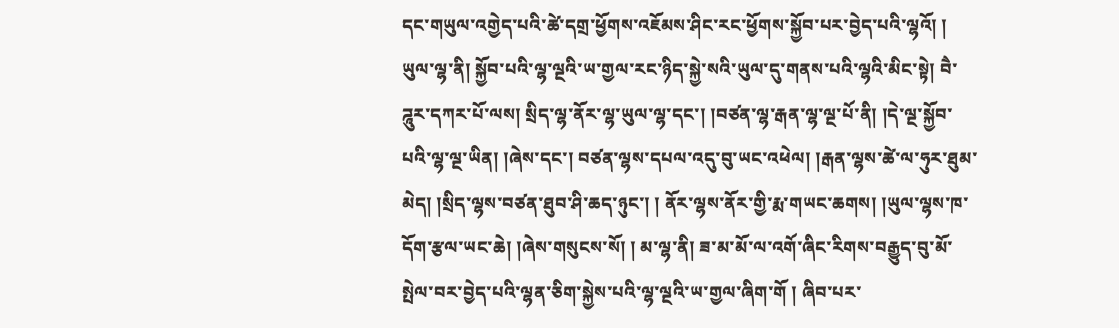དང་གཡུལ་འགྱེད་པའི་ཚེ་དགྲ་ཕྱོགས་འཇོམས་ཤིང་རང་ཕྱོགས་སྐྱོབ་པར་བྱེད་པའི་ལྷའོ། ། ཡུལ་ལྷ་ནི། སྐྱོབ་པའི་ལྷ་ལྔའི་ཡ་གྱལ་རང་ཉིད་སྐྱེ་སའི་ཡུལ་དུ་གནས་པའི་ལྷའི་མིང་སྟེ། བཻ་ཌཱུར་དཀར་པོ་ལས། སྲིད་ལྷ་ནོར་ལྷ་ཡུལ་ལྷ་དང་། །བཙན་ལྷ་རྒན་ལྷ་ལྔ་པོ་ནི། །དེ་ལྔ་སྐྱོབ་པའི་ལྷ་ལྔ་ཡིན། །ཞེས་དང་། བཙན་ལྷས་དཔལ་འདུ་བུ་ཡང་འཕེལ། །རྒན་ལྷས་ཚེ་ལ་ཧུར་ཐུམ་མེད། །སྲིད་ལྷས་བཙན་ཐུབ་ཤི་ཆད་ཉུང་། ། ནོར་ལྷས་ནོར་གྱི་རྨ་གཡང་ཆགས། །ཡུལ་ལྷས་ཁ་དོག་རྩལ་ཡང་ཆེ། །ཞེས་གསུངས་སོ། ། མ་ལྷ་ནི། ཟ་མ་མོ་ལ་འགོ་ཞིང་རིགས་བརྒྱུད་བུ་མོ་སྤེལ་བར་བྱེད་པའི་ལྷན་ཅིག་སྐྱེས་པའི་ལྷ་ལྔའི་ཡ་གྱལ་ཞིག་གོ ། ཞིབ་པར་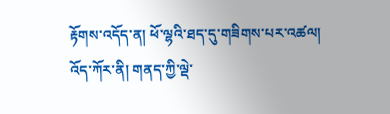རྟོགས་འདོད་ན། ཕོ་ལྷའི་ཐད་དུ་གཟིགས་པར་འཚལ། འོད་ཀོར་ནི། གནད་ཀྱི་ལྡེ་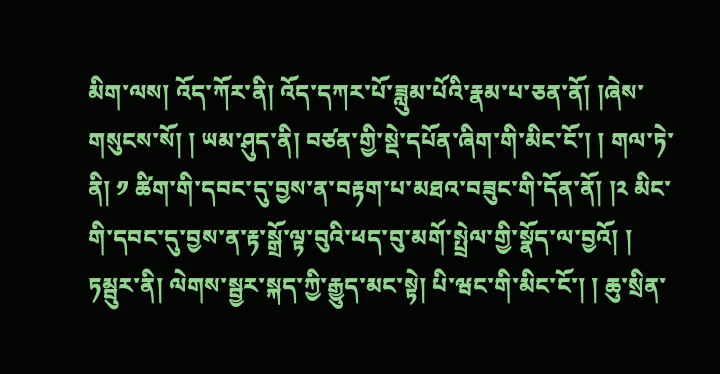མིག་ལས། འོད་ཀོར་ནི། འོད་དཀར་པོ་ཟླུམ་པོའི་རྣམ་པ་ཅན་ནོ། །ཞེས་གསུངས་སོ། ། ཡམ་ཤུད་ནི། བཙན་གྱི་སྡེ་དཔོན་ཞིག་གི་མིང་ངོ་། ། གལ་ཏེ་ནི། ༡ ཚིག་གི་དབང་དུ་བྱས་ན་བརྟག་པ་མཐའ་བཟུང་གི་དོན་ནོ། །༢ མིང་གི་དབང་དུ་བྱས་ན་རྟ་སྒྲོ་ལྟ་བུའི་ཕད་བུ་མགོ་སྤྲེལ་གྱི་སྣོད་ལ་བྱའོ། ། ཏམྦུར་ནི། ལེགས་སྦྱར་སྐད་ཀྱི་རྒྱུད་མང་སྟེ། པི་ཝང་གི་མིང་ངོ་། ། ཆུ་སྲིན་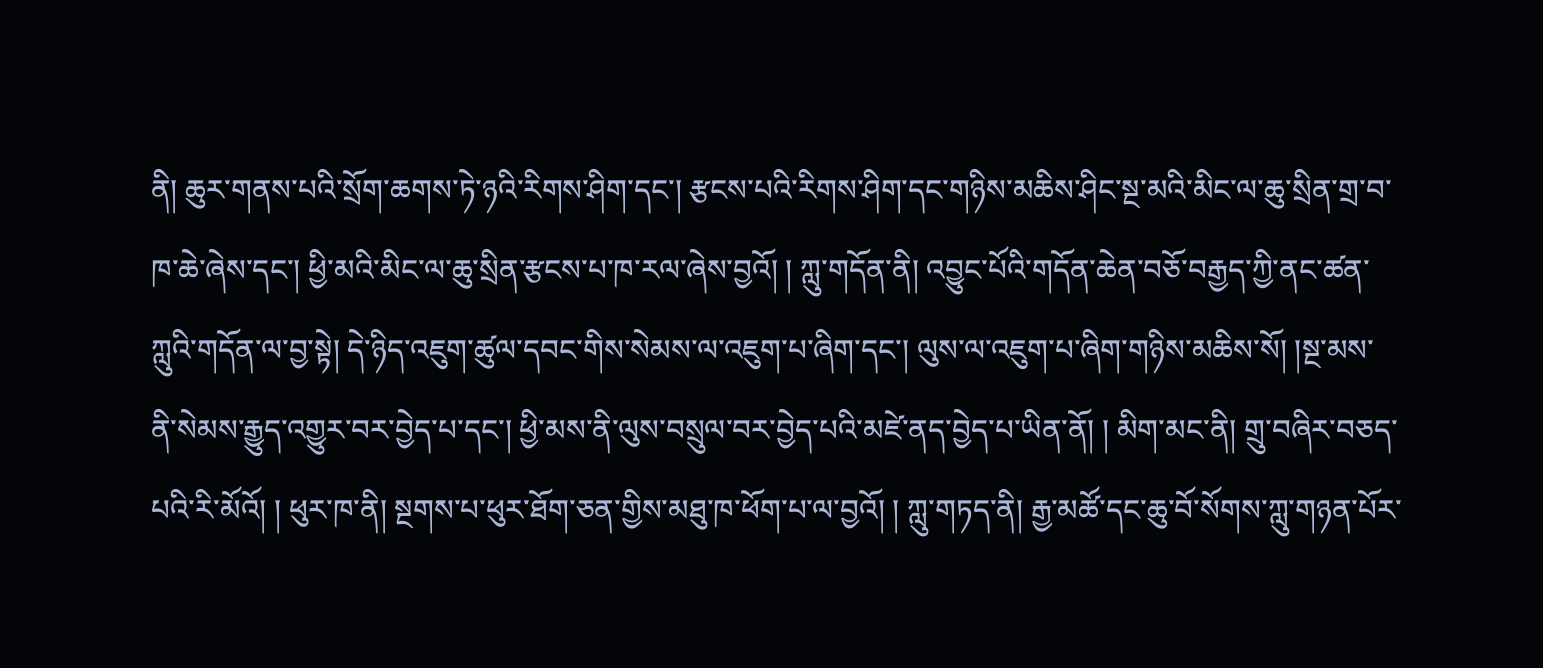ནི། ཆུར་གནས་པའི་སྲོག་ཆགས་ཏེ་ཉའི་རིགས་ཤིག་དང་། རྩངས་པའི་རིགས་ཤིག་དང་གཉིས་མཆིས་ཤིང་སྔ་མའི་མིང་ལ་ཆུ་སྲིན་གྲ་བ་ཁ་ཆེ་ཞེས་དང་། ཕྱི་མའི་མིང་ལ་ཆུ་སྲིན་རྩངས་པ་ཁ་རལ་ཞེས་བྱའོ། ། ཀླུ་གདོན་ནི། འབྱུང་པོའི་གདོན་ཆེན་བཅོ་བརྒྱད་ཀྱི་ནང་ཚན་ཀླུའི་གདོན་ལ་བྱ་སྟེ། དེ་ཉིད་འཇུག་ཚུལ་དབང་གིས་སེམས་ལ་འཇུག་པ་ཞིག་དང་། ལུས་ལ་འཇུག་པ་ཞིག་གཉིས་མཆིས་སོ། །སྔ་མས་ནི་སེམས་རྒྱུད་འགྱུར་བར་བྱེད་པ་དང་། ཕྱི་མས་ནི་ལུས་བསྲུལ་བར་བྱེད་པའི་མཛེ་ནད་བྱེད་པ་ཡིན་ནོ། ། མིག་མང་ནི། གྲུ་བཞིར་བཅད་པའི་རི་མོའོ། ། ཕུར་ཁ་ནི། སྔགས་པ་ཕུར་ཐོག་ཅན་གྱིས་མཐུ་ཁ་ཕོག་པ་ལ་བྱའོ། ། ཀླུ་གཏད་ནི། རྒྱ་མཚོ་དང་ཆུ་བོ་སོགས་ཀླུ་གཉན་པོར་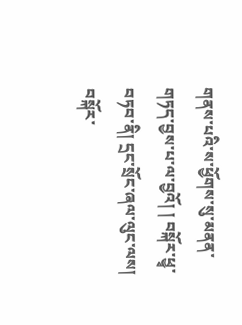གནས་པའི་ས་ཕྱོགས་སུ་མནན་གཏད་བྱས་པ་ལ་བྱའོ། ། བསྐོར་ཕྱྭ་བཏབ་ནི། དྲང་སྲོང་ཞལ་ལུང་ལས། བསྐོར་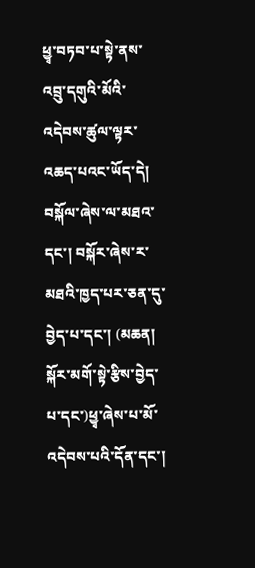ཕྱྭ་བཏབ་པ་སྟེ་ནས་འབྲུ་དགུའི་མོའི་འདེབས་ཚུལ་ལྟར་འཆད་པའང་ཡོད་དེ། བསྐོལ་ཞེས་ལ་མཐའ་དང་། བསྐོར་ཞེས་ར་མཐའི་ཁྱད་པར་ཅན་དུ་བྱེད་པ་དང་། (མཆན། སྐོར་མགོ་སྟེ་རྩིས་བྱེད་པ་དང་)ཕྱྭ་ཞེས་པ་མོ་འདེབས་པའི་དོན་དང་།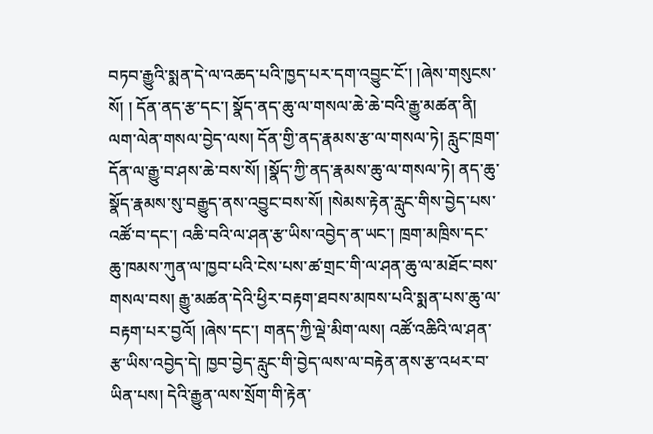བཏབ་རྒྱུའི་སྨན་དེ་ལ་འཆད་པའི་ཁྱད་པར་དག་འབྱུང་ངོ་། །ཞེས་གསུངས་སོ། ། དོན་ནད་རྩ་དང་། སྣོད་ནད་ཆུ་ལ་གསལ་ཆེ་ཆེ་བའི་རྒྱུ་མཚན་ནི། ལག་ལེན་གསལ་བྱེད་ལས། དོན་གྱི་ནད་རྣམས་རྩ་ལ་གསལ་ཏེ། རླུང་ཁྲག་དོན་ལ་རྒྱུ་བ་ཤས་ཆེ་བས་སོ། །སྣོད་ཀྱི་ནད་རྣམས་ཆུ་ལ་གསལ་ཏེ། ནད་ཆུ་སྣོད་རྣམས་སུ་བརྒྱུད་ནས་འབྱུང་བས་སོ། །སེམས་རྟེན་རླུང་གིས་བྱེད་པས་འཚོ་བ་དང་། འཆི་བའི་ལ་ཤན་རྩ་ཡིས་འབྱེད་ན་ཡང་། ཁྲག་མཁྲིས་དང་ཆུ་ཁམས་ཀུན་ལ་ཁྱབ་པའི་ངེས་པས་ཚ་གྲང་གི་ལ་ཤན་ཆུ་ལ་མཐོང་བས་གསལ་བས། རྒྱུ་མཚན་དེའི་ཕྱིར་བརྟག་ཐབས་མཁས་པའི་སྨན་པས་ཆུ་ལ་བརྟག་པར་བྱའོ། །ཞེས་དང་། གནད་ཀྱི་ལྡེ་མིག་ལས། འཚོ་འཆིའི་ལ་ཤན་རྩ་ཡིས་འབྱེད་དེ། ཁྱབ་བྱེད་རླུང་གི་བྱེད་ལས་ལ་བརྟེན་ནས་རྩ་འཕར་བ་ཡིན་པས། དེའི་རྒྱུན་ལས་སྲོག་གི་རྟེན་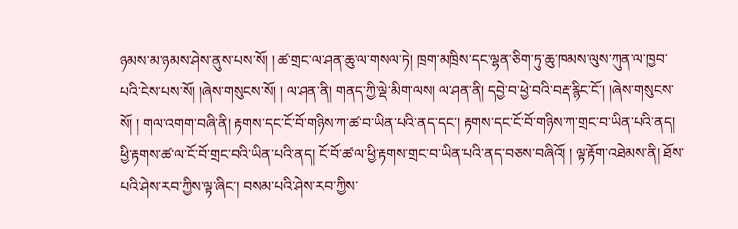ཉམས་མ་ཉམས་ཤེས་ནུས་པས་སོ། ། ཚ་གྲང་ལ་ཤན་ཆུ་ལ་གསལ་ཏེ། ཁྲག་མཁྲིས་དང་ལྷན་ཅིག་ཏུ་ཆུ་ཁམས་ལུས་ཀུན་ལ་ཁྱབ་པའི་ངེས་པས་སོ། །ཞེས་གསུངས་སོ། ། ལ་ཤན་ནི། གནད་ཀྱི་ལྡེ་མིག་ལས། ལ་ཤན་ནི། དབྱེ་བ་ཕྱེ་བའི་བརྡ་རྙིང་ངོ་། །ཞེས་གསུངས་སོ། ། གལ་འགག་བཞི་ནི། རྟགས་དང་ངོ་བོ་གཉིས་ཀ་ཚ་བ་ཡིན་པའི་ནད་དང་། རྟགས་དང་ངོ་བོ་གཉིས་ཀ་གྲང་བ་ཡིན་པའི་ནད། ཕྱི་རྟགས་ཚ་ལ་ངོ་བོ་གྲང་བའི་ཡིན་པའི་ནད། ངོ་བོ་ཚ་ལ་ཕྱི་རྟགས་གྲང་བ་ཡིན་པའི་ནད་བཅས་བཞིའོ། ། ལྟ་རྟོག་འཐེམས་ནི། ཐོས་པའི་ཤེས་རབ་ཀྱིས་ལྟ་ཞིང་། བསམ་པའི་ཤེས་རབ་ཀྱིས་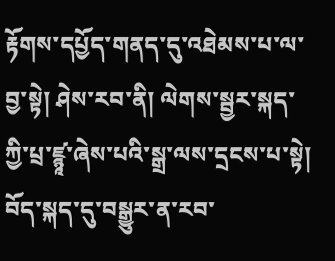རྟོགས་དཔྱོད་གནད་དུ་འཐེམས་པ་ལ་བྱ་སྟེ། ཤེས་རབ་ནི། ལེགས་སྦྱར་སྐད་ཀྱི་པྲ་ཛྙཱ་ཞེས་པའི་སྒྲ་ལས་དྲངས་པ་སྟེ། བོད་སྐད་དུ་བསྒྱུར་ན་རབ་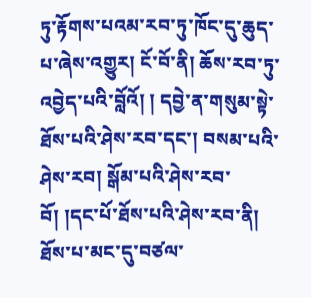ཏུ་རྟོགས་པའམ་རབ་ཏུ་ཁོང་དུ་ཆུད་པ་ཞེས་འགྱུར། ངོ་བོ་ནི། ཆོས་རབ་ཏུ་འབྱེད་པའི་བློའོ། ། དབྱེ་ན་གསུམ་སྟེ་ཐོས་པའི་ཤེས་རབ་དང་། བསམ་པའི་ཤེས་རབ། སྒོམ་པའི་ཤེས་རབ་བོ། །དང་པོ་ཐོས་པའི་ཤེས་རབ་ནི། ཐོས་པ་མང་དུ་བཙལ་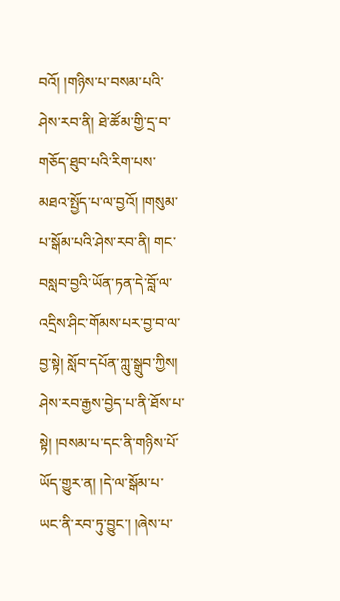བའོ། །གཉིས་པ་བསམ་པའི་ཤེས་རབ་ནི། ཐེ་ཚོམ་གྱི་དྲ་བ་གཅོད་ཐུབ་པའི་རིག་པས་མཐའ་སྤྱོད་པ་ལ་བྱའོ། །གསུམ་པ་སྒོམ་པའི་ཤེས་རབ་ནི། གང་བསླབ་བྱའི་ཡོན་ཏན་དེ་བློ་ལ་འདྲིས་ཤིང་གོམས་པར་བྱ་བ་ལ་བྱ་སྟེ། སློབ་དཔོན་ཀླུ་སྒྲུབ་ཀྱིས། ཤེས་རབ་རྒྱས་བྱེད་པ་ནི་ཐོས་པ་སྟེ། །བསམ་པ་དང་ནི་གཉིས་པོ་ཡོད་གྱུར་ན། །དེ་ལ་སྒོམ་པ་ཡང་ནི་རབ་ཏུ་བྱུང་། །ཞེས་པ་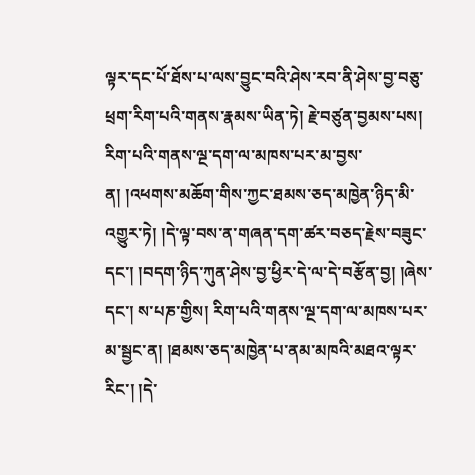ལྟར་དང་པོ་ཐོས་པ་ལས་བྱུང་བའི་ཤེས་རབ་ནི་ཤེས་བྱ་བཅུ་ཕྲག་རིག་པའི་གནས་རྣམས་ཡིན་ཏེ། རྗེ་བཙུན་བྱམས་པས། རིག་པའི་གནས་ལྔ་དག་ལ་མཁས་པར་མ་བྱས་ན། །འཕགས་མཆོག་གིས་ཀྱང་ཐམས་ཅད་མཁྱེན་ཉིད་མི་འགྱུར་ཏེ། །དེ་ལྟ་བས་ན་གཞན་དག་ཚར་བཅད་རྗེས་བཟུང་དང་། །བདག་ཉིད་ཀུན་ཤེས་བྱ་ཕྱིར་དེ་ལ་དེ་བརྩོན་བྱ། །ཞེས་དང་། ས་པཎ་གྱིས། རིག་པའི་གནས་ལྔ་དག་ལ་མཁས་པར་མ་སྦྱང་ན། །ཐམས་ཅད་མཁྱེན་པ་ནམ་མཁའི་མཐའ་ལྟར་རིང་། །དེ་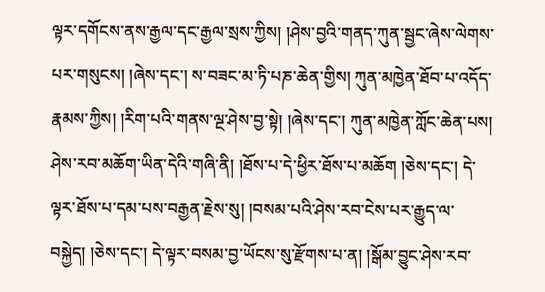ལྟར་དགོངས་ནས་རྒྱལ་དང་རྒྱལ་སྲས་ཀྱིས། །ཤེས་བྱའི་གནད་ཀུན་སྦྱང་ཞེས་ལེགས་པར་གསུངས། །ཞེས་དང་། ས་བཟང་མ་ཏི་པཎ་ཆེན་གྱིས། ཀུན་མཁྱེན་ཐོབ་པ་འདོད་རྣམས་ཀྱིས། །རིག་པའི་གནས་ལྔ་ཤེས་བྱ་སྟེ། །ཞེས་དང་། ཀུན་མཁྱེན་ཀློང་ཆེན་པས། ཤེས་རབ་མཆོག་ཡིན་དེའི་གཞི་ནི། །ཐོས་པ་དེ་ཕྱིར་ཐོས་པ་མཆོག །ཅེས་དང་། དེ་ལྟར་ཐོས་པ་དམ་པས་བརྒྱན་རྗེས་སུ། །བསམ་པའི་ཤེས་རབ་ངེས་པར་རྒྱུད་ལ་བསྐྱེད། །ཅེས་དང་། དེ་ལྟར་བསམ་བྱ་ཡོངས་སུ་རྫོགས་པ་ན། །སྒོམ་བྱུང་ཤེས་རབ་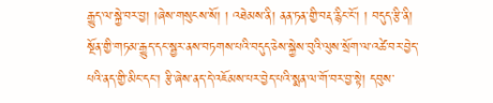རྒྱུད་ལ་སྐྱེ་བར་བྱ། །ཞེས་གསུངས་སོ། ། འཐེམས་ནི། ནན་ཏན་གྱི་བརྡ་རྙིང་ངོ་། ། བདུད་རྩི་ནི། སྔོན་གྱི་གཏམ་རྒྱུད་དང་སྦྱར་ནས་བཏགས་པའི་བདུད་ཅེས་སྐྱེས་བུའི་ལུས་སྲོག་ལ་འཚེ་བར་བྱེད་པའི་ནད་གྱི་མིང་དང་། རྩི་ཞེས་ནད་དེ་འཇོམས་པར་བྱེད་པའི་སྨན་ལ་གོ་བར་བྱ་སྟེ། དབུས་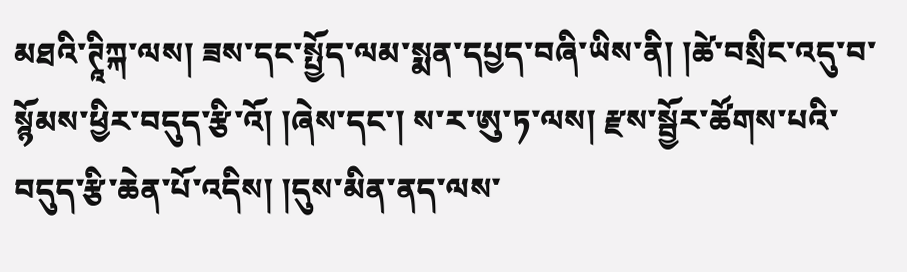མཐའི་ཊཱིཀྐ་ལས། ཟས་དང་སྤྱོད་ལམ་སྨན་དཔྱད་བཞི་ཡིས་ནི། །ཚེ་བསྲིང་འདུ་བ་སྙོམས་ཕྱིར་བདུད་རྩི་འོ། །ཞེས་དང་། ས་ར་ཨུ་ཏ་ལས། རྫས་སྦྱོར་ཚོགས་པའི་བདུད་རྩི་ཆེན་པོ་འདིས། །དུས་མིན་ནད་ལས་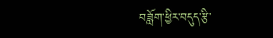བཟློག་ཕྱིར་བདུད་རྩི་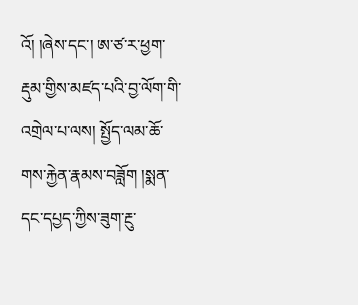འོ། །ཞེས་དང་། ཨ་ཙ་ར་ཕྱག་རྡུམ་གྱིས་མཛད་པའི་བྱ་ལོག་གི་འགྲེལ་པ་ལས། སྤྱོད་ལམ་ཆོ་གས་རྐྱེན་རྣམས་བཟློག །སྨན་དང་དཔྱད་ཀྱིས་ཟུག་རྔུ་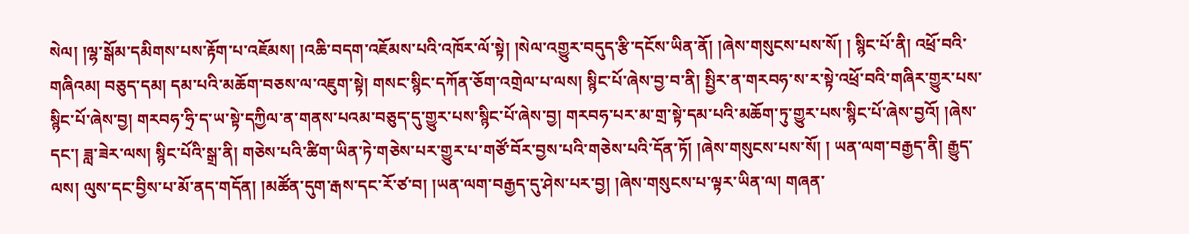སེལ། །ལྷ་སྒོམ་དམིགས་པས་རྟོག་པ་འཇོམས། །འཆི་བདག་འཇོམས་པའི་འཁོར་ལོ་སྟེ། །སེལ་འགྱུར་བདུད་རྩི་དངོས་ཡིན་ནོ། །ཞེས་གསུངས་པས་སོ། ། སྙིང་པོ་ནི། འཕྲོ་བའི་གཞིའམ། བཅུད་དམ། དམ་པའི་མཆོག་བཅས་ལ་འཇུག་སྟེ། གསང་སྙིང་དཀོན་ཅོག་འགྲེལ་པ་ལས། སྙིང་པོ་ཞེས་བྱ་བ་ནི། སྤྱིར་ན་གརབཧ་ས་ར་སྟེ་འཕྲོ་བའི་གཞིར་གྱུར་པས་སྙིང་པོ་ཞེས་བྱ། གརབཧ་ཧྲི་ད་ཡ་སྟེ་དཀྱིལ་ན་གནས་པའམ་བཅུད་དུ་གྱུར་པས་སྙིང་པོ་ཞེས་བྱ། གརབཧ་པར་མ་གྲ་སྟེ་དམ་པའི་མཆོག་ཏུ་གྱུར་པས་སྙིང་པོ་ཞེས་བྱའོ། །ཞེས་དང་། ཟླ་ཟེར་ལས། སྙིང་པོའི་སྒྲ་ནི། གཅེས་པའི་ཚིག་ཡིན་ཏེ་གཅེས་པར་གྱུར་པ་གཙོ་བོར་བྱས་པའི་གཅེས་པའི་དོན་ཏོ། །ཞེས་གསུངས་པས་སོ། ། ཡན་ལག་བརྒྱད་ནི། རྒྱུད་ལས། ལུས་དང་བྱིས་པ་མོ་ནད་གདོན། །མཚོན་དུག་རྒས་དང་རོ་ཙ་བ། །ཡན་ལག་བརྒྱད་དུ་ཤེས་པར་བྱ། །ཞེས་གསུངས་པ་ལྟར་ཡིན་ལ། གཞན་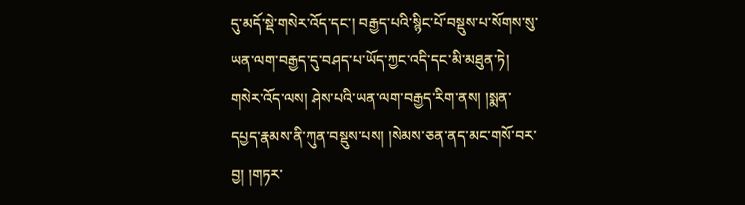དུ་མདོ་སྡེ་གསེར་འོད་དང་། བརྒྱད་པའི་སྙིང་པོ་བསྡུས་པ་སོགས་སུ་ཡན་ལག་བརྒྱད་དུ་བཤད་པ་ཡོད་ཀྱང་འདི་དང་མི་མཐུན་ཏེ། གསེར་འོད་ལས། ཤེས་པའི་ཡན་ལག་བརྒྱད་རིག་ནས། །སྨན་དཔྱད་རྣམས་ནི་ཀུན་བསྡུས་པས། །སེམས་ཅན་ནད་མང་གསོ་བར་བྱ། །གཏར་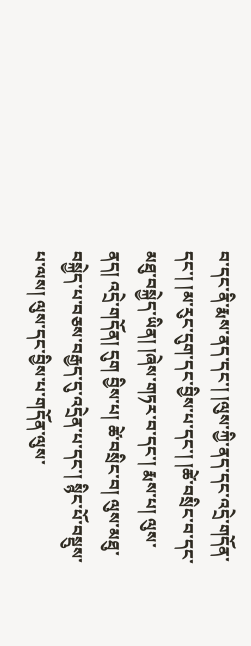བ་དང་ནི་རྨས་ནད་དང་། །ལུས་ཀྱི་ནད་དང་འདྲེ་གདོན་དང་། །མ་རུང་དུག་དང་བྱིས་པ་དང་། །ཚེ་བསྲིང་བ་དང་མཐུ་བསྐྱེད་ཡིན། །ཞེས་གཏར་བ་དང་། རྨས་པ། ལུས་ནད། འདྲེ་གདོན། དུག བྱིས་པ། ཚེ་བསྲིང་བ། ལུས་མཐུ་བསྐྱེད་པ་བཅས་བརྒྱད་དུ་འདྲེན་པ་དང་། སྙིང་པོ་བསྡུས་པ་ལས། ལུས་དང་བྱིས་པ་གདོན་ལུས་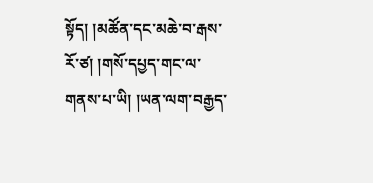སྟོད། །མཚོན་དང་མཆེ་བ་རྒས་རོ་ཙ། །གསོ་དཔྱད་གང་ལ་གནས་པ་ཡི། །ཡན་ལག་བརྒྱད་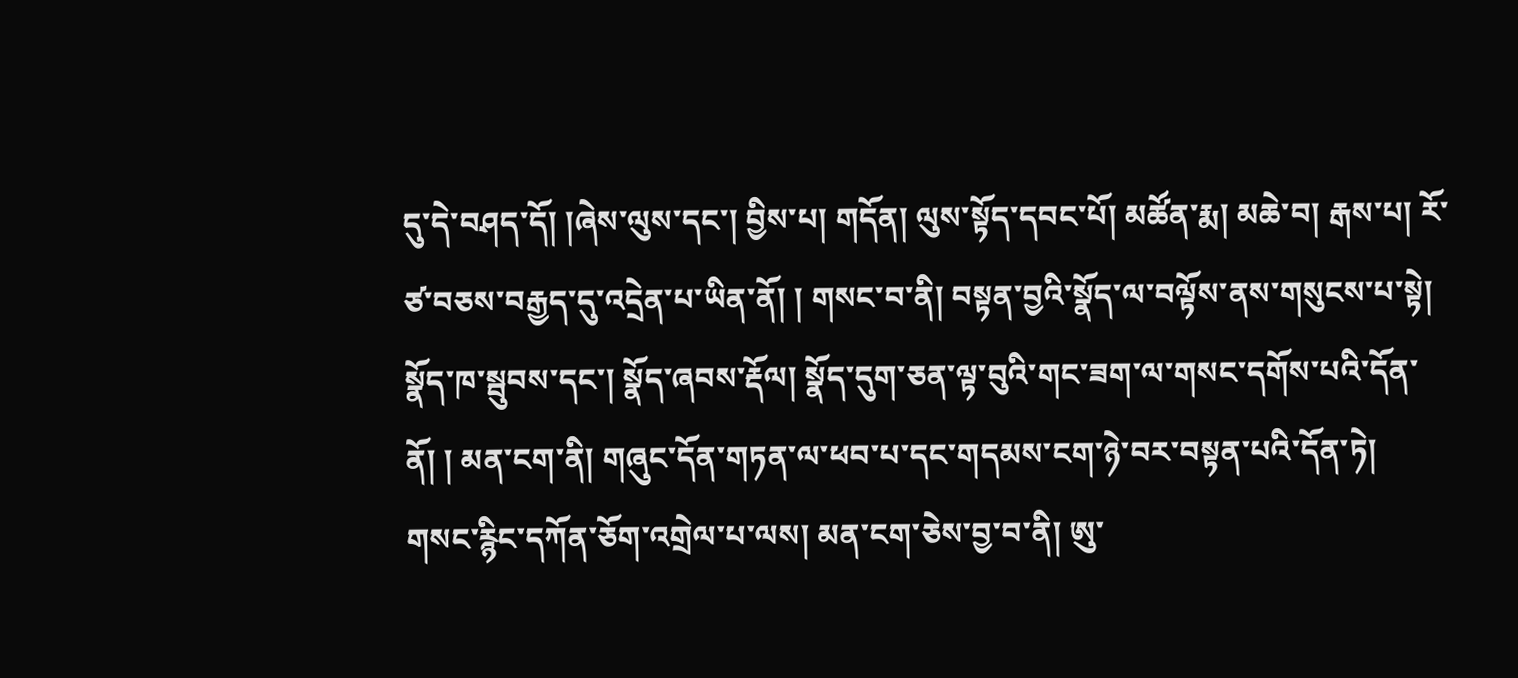དུ་དེ་བཤད་དོ། །ཞེས་ལུས་དང་། བྱིས་པ། གདོན། ལུས་སྟོད་དབང་པོ། མཚོན་རྨ། མཆེ་བ། རྒས་པ། རོ་ཙ་བཅས་བརྒྱད་དུ་འདྲེན་པ་ཡིན་ནོ། ། གསང་བ་ནི། བསྟན་བྱའི་སྣོད་ལ་བལྟོས་ནས་གསུངས་པ་སྟེ། སྣོད་ཁ་སྦུབས་དང་། སྣོད་ཞབས་རྡོལ། སྣོད་དུག་ཅན་ལྟ་བུའི་གང་ཟག་ལ་གསང་དགོས་པའི་དོན་ནོ། ། མན་ངག་ནི། གཞུང་དོན་གཏན་ལ་ཕབ་པ་དང་གདམས་ངག་ཉེ་བར་བསྟན་པའི་དོན་ཏེ། གསང་རྙིང་དཀོན་ཅོག་འགྲེལ་པ་ལས། མན་ངག་ཅེས་བྱ་བ་ནི། ཨུ་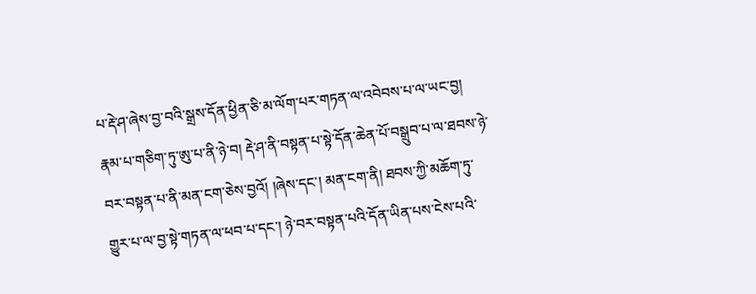པ་རྡེ་ཤ་ཞེས་བྱ་བའི་སྒྲས་དོན་ཕྱིན་ཅི་མ་ལོག་པར་གཏན་ལ་འབེབས་པ་ལ་ཡང་བྱ། རྣམ་པ་གཅིག་ཏུ་ཨུ་པ་ནི་ཉེ་བ། རྡེ་ཤ་ནི་བསྟན་པ་སྟེ་དོན་ཆེན་པོ་བསྒྲུབ་པ་ལ་ཐབས་ཉེ་བར་བསྟན་པ་ནི་མན་ངག་ཅེས་བྱའོ། །ཞེས་དང་། མན་ངག་ནི། ཐབས་ཀྱི་མཆོག་ཏུ་གྱུར་པ་ལ་བྱ་སྟེ་གཏན་ལ་ཕབ་པ་དང་། ཉེ་བར་བསྟན་པའི་དོན་ཡིན་པས་ངེས་པའི་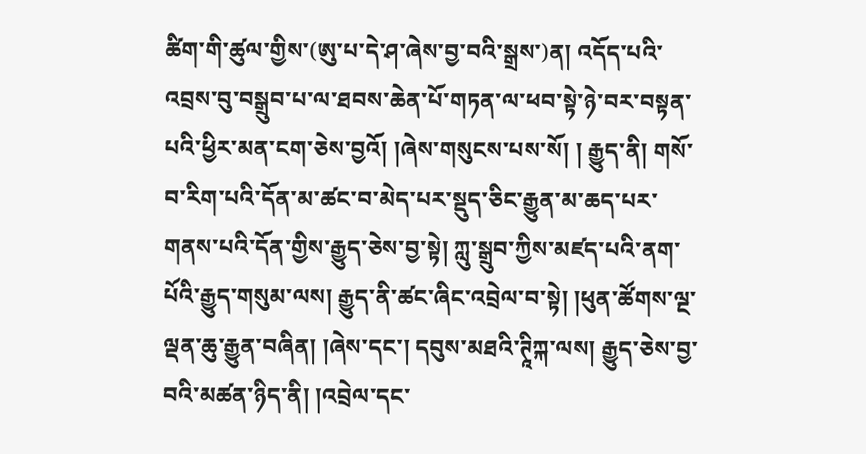ཚིག་གི་ཚུལ་གྱིས་(ཨུ་པ་དེ་ཤ་ཞེས་བྱ་བའི་སྒྲས་)ན། འདོད་པའི་འབྲས་བུ་བསྒྲུབ་པ་ལ་ཐབས་ཆེན་པོ་གཏན་ལ་ཕབ་སྟེ་ཉེ་བར་བསྟན་པའི་ཕྱིར་མན་ངག་ཅེས་བྱའོ། །ཞེས་གསུངས་པས་སོ། ། རྒྱུད་ནི། གསོ་བ་རིག་པའི་དོན་མ་ཚང་བ་མེད་པར་སྡུད་ཅིང་རྒྱུན་མ་ཆད་པར་གནས་པའི་དོན་གྱིས་རྒྱུད་ཅེས་བྱ་སྟེ། ཀླུ་སྒྲུབ་ཀྱིས་མཛད་པའི་ནག་པོའི་རྒྱུད་གསུམ་ལས། རྒྱུད་ནི་ཚང་ཞིང་འབྲེལ་བ་སྟེ། །ཕུན་ཚོགས་ལྔ་ལྡན་ཆུ་རྒྱུན་བཞིན། །ཞེས་དང་། དབུས་མཐའི་ཊཱིཀྐ་ལས། རྒྱུད་ཅེས་བྱ་བའི་མཚན་ཉིད་ནི། །འབྲེལ་དང་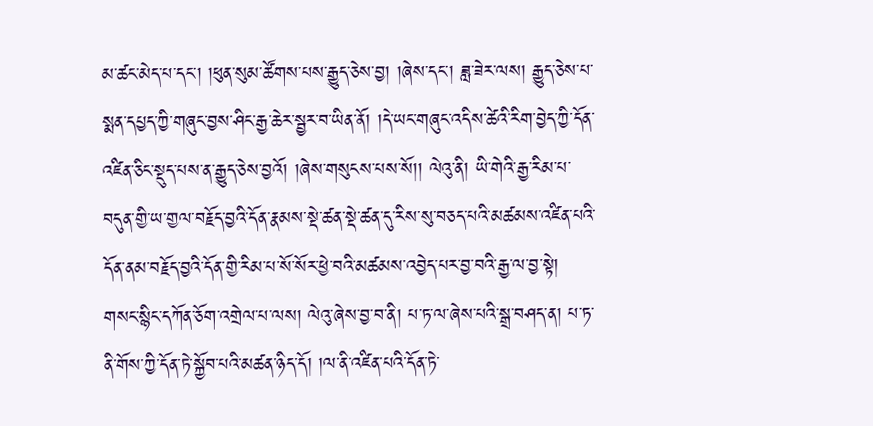མ་ཚང་མེད་པ་དང་། །ཕུན་སུམ་ཚོགས་པས་རྒྱུད་ཅེས་བྱ། །ཞེས་དང་། ཟླ་ཟེར་ལས། རྒྱུད་ཅེས་པ་སྨན་དཔྱད་ཀྱི་གཞུང་བྱས་ཤིང་རྒྱ་ཆེར་སྦྱར་བ་ཡིན་ནོ། །དེ་ཡང་གཞུང་འདིས་ཚེའི་རིག་བྱེད་ཀྱི་དོན་འཛིན་ཅིང་སྡུད་པས་ན་རྒྱུད་ཅེས་བྱའོ། །ཞེས་གསུངས་པས་སོ།། ལེའུ་ནི། ཡི་གེའི་རྒྱ་རིམ་པ་བདུན་གྱི་ཡ་གྱལ་བརྗོད་བྱའི་དོན་རྣམས་སྡེ་ཚན་སྡེ་ཚན་དུ་རིས་སུ་བཅད་པའི་མཚམས་འཛིན་པའི་དོན་ནམ་བརྗོད་བྱའི་དོན་གྱི་རིམ་པ་སོ་སོར་ཕྱེ་བའི་མཚམས་འབྱེད་པར་བྱ་བའི་རྒྱ་ལ་བྱ་སྟེ། གསང་སྙིང་དཀོན་ཅོག་འགྲེལ་པ་ལས། ལེའུ་ཞེས་བྱ་བ་ནི། པ་ཏ་ལ་ཞེས་པའི་སྒྲ་བཤད་ན། པ་ཏ་ནི་གོས་ཀྱི་དོན་ཏེ་སྐྱོབ་པའི་མཚན་ཉིད་དོ། །ལ་ནི་འཛིན་པའི་དོན་ཏེ་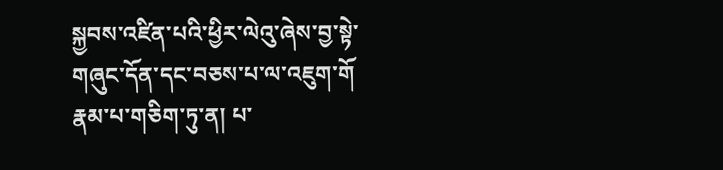སྐྱབས་འཛིན་པའི་ཕྱིར་ལེའུ་ཞེས་བྱ་སྟེ་གཞུང་དོན་དང་བཅས་པ་ལ་འཇུག་གོ རྣམ་པ་གཅིག་ཏུ་ན། པ་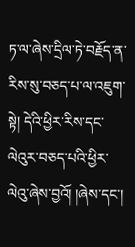ཏ་ལ་ཞེས་དྲིལ་ཏེ་བརྗོད་ན་རིས་སུ་བཅད་པ་ལ་འཇུག་སྟེ། དེའི་ཕྱིར་རིས་དང་ལེའུར་བཅད་པའི་ཕྱིར་ལེའུ་ཞེས་བྱའོ། །ཞེས་དང་།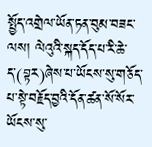སྤྱོད་འགྲེལ་ཡོན་ཏན་བུམ་བཟང་ལས། ལེའུའི་སྐད་དོད་པ་རི་ཆེ་ད་(བྟར)ཞེས་པ་ཡོངས་སུ་གཅོད་པ་སྟེ་བརྗོད་བྱའི་དོན་ཚན་སོ་སོར་ཡོངས་སུ་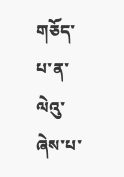གཅོད་པ་ན་ལེའུ་ཞེས་པ་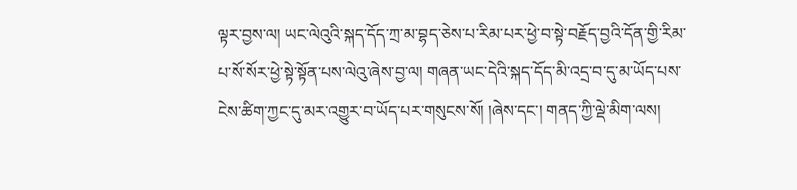ལྟར་བྱས་ལ། ཡང་ལེའུའི་སྐད་དོད་ཀྲ་མ་བྷད་ཅེས་པ་རིམ་པར་ཕྱེ་བ་སྟེ་བརྗོད་བྱའི་དོན་གྱི་རིམ་པ་སོ་སོར་ཕྱེ་སྟེ་སྟོན་པས་ལེའུ་ཞེས་བྱ་ལ། གཞན་ཡང་དེའི་སྐད་དོད་མི་འདྲ་བ་དུ་མ་ཡོད་པས་ངེས་ཚིག་ཀྱང་དུ་མར་འགྱུར་བ་ཡོད་པར་གསུངས་སོ། །ཞེས་དང་། གནད་ཀྱི་ལྡེ་མིག་ལས།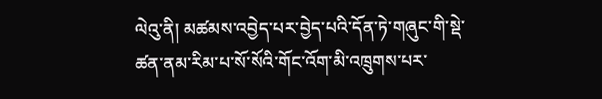ལེའུ་ནི། མཚམས་འབྱེད་པར་བྱེད་པའི་དོན་ཏེ་གཞུང་གི་སྡེ་ཚན་ནམ་རིམ་པ་སོ་སོའི་གོང་འོག་མི་འཁྲུགས་པར་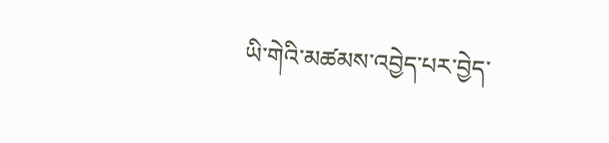ཡི་གེའི་མཚམས་འབྱེད་པར་བྱེད་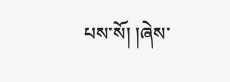པས་སོ། །ཞེས་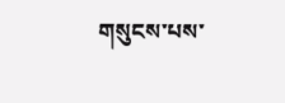གསུངས་པས་